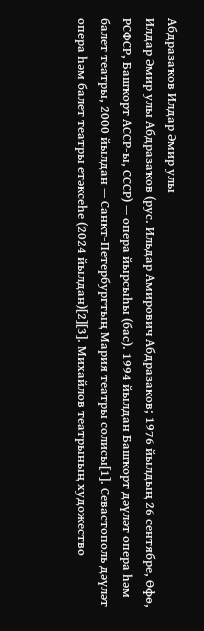Абдразаҡов Илдар Әмир улы
Илдар Әмир улы Абдразаҡов (рус. Ильдар Амирович Абдразаков; 1976 йылдың 26 сентябре, Өфө, РСФСР, Башҡорт АССР-ы, СССР) — опера йырсыһы (бас). 1994 йылдан Башҡорт дәүләт опера һәм балет театры, 2000 йылдан — Санкт-Петербургтың Мария театры солисы[1]. Севастополь дәүләт опера һәм балет театры етәксеһе (2024 йылдан)[2][3]. Михайлов театрының художество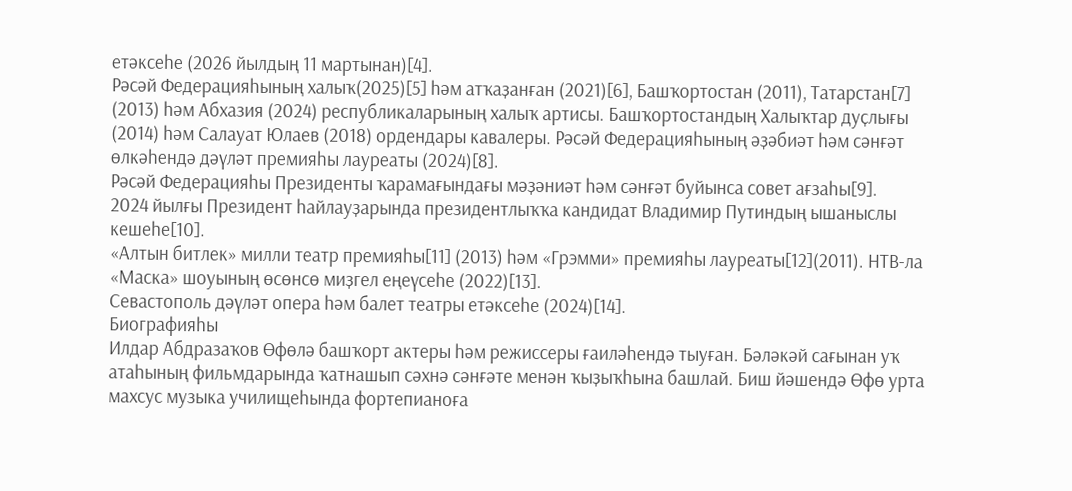етәксеһе (2026 йылдың 11 мартынан)[4].
Рәсәй Федерацияһының халыҡ(2025)[5] һәм атҡаҙанған (2021)[6], Башҡортостан (2011), Татарстан[7] (2013) һәм Абхазия (2024) республикаларының халыҡ артисы. Башҡортостандың Халыҡтар дуҫлығы (2014) һәм Салауат Юлаев (2018) ордендары кавалеры. Рәсәй Федерацияһының әҙәбиәт һәм сәнғәт өлкәһендә дәүләт премияһы лауреаты (2024)[8].
Рәсәй Федерацияһы Президенты ҡарамағындағы мәҙәниәт һәм сәнғәт буйынса совет ағзаһы[9].
2024 йылғы Президент һайлауҙарында президентлыҡҡа кандидат Владимир Путиндың ышаныслы кешеһе[10].
«Алтын битлек» милли театр премияһы[11] (2013) һәм «Грэмми» премияһы лауреаты[12](2011). НТВ-ла «Маска» шоуының өсөнсө миҙгел еңеүсеһе (2022)[13].
Севастополь дәүләт опера һәм балет театры етәксеһе (2024)[14].
Биографияһы
Илдар Абдразаҡов Өфөлә башҡорт актеры һәм режиссеры ғаиләһендә тыуған. Бәләкәй сағынан уҡ атаһының фильмдарында ҡатнашып сәхнә сәнғәте менән ҡыҙыҡһына башлай. Биш йәшендә Өфө урта махсус музыка училищеһында фортепианоға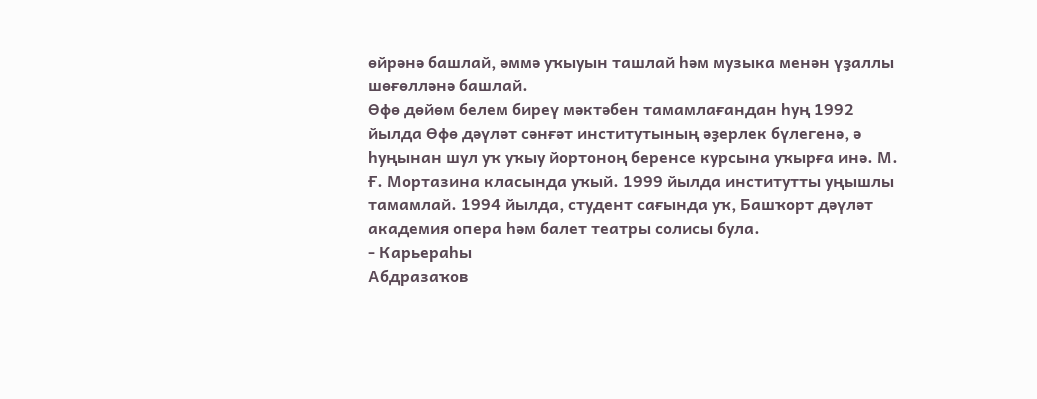өйрәнә башлай, әммә уҡыуын ташлай һәм музыка менән үҙаллы шөғөлләнә башлай.
Өфө дөйөм белем биреү мәктәбен тамамлағандан һуң 1992 йылда Өфө дәүләт сәнғәт институтының әҙерлек бүлегенә, ә һуңынан шул уҡ уҡыу йортоноң беренсе курсына уҡырға инә. М. Ғ. Мортазина класында уҡый. 1999 йылда институтты уңышлы тамамлай. 1994 йылда, студент сағында уҡ, Башҡорт дәүләт академия опера һәм балет театры солисы була.
- Карьераһы
Абдразаҡов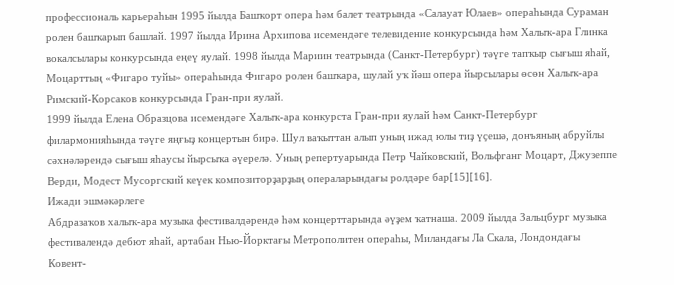профессиональ карьераһын 1995 йылда Башҡорт опера һәм балет театрында «Салауат Юлаев» операһында Сураман ролен башҡарып башлай. 1997 йылда Ирина Архипова исемендәге телевидение конкурсында һәм Халыҡ-ара Глинка вокалсылары конкурсында еңеү яулай. 1998 йылда Мариин театрында (Санкт-Петербург) тәүге тапҡыр сығыш яһай, Моцарттың «Фигаро туйы» операһында Фигаро ролен башҡара, шулай уҡ йәш опера йырсылары өсөн Халыҡ-ара Римский-Корсаков конкурсында Гран-при яулай.
1999 йылда Елена Образцова исемендәге Халыҡ-ара конкурста Гран-при яулай һәм Санкт-Петербург филармонияһында тәүге яңғыҙ концертын бирә. Шул ваҡыттан алып уның ижад юлы тиҙ үҫешә, донъяның абруйлы сәхнәләрендә сығыш яһаусы йырсыҡа әүерелә. Уның репертуарында Петр Чайковский, Вольфганг Моцарт, Джузеппе Верди, Модест Мусоргский кеүек композиторҙарҙың операларындағы ролдәре бар[15][16].
Ижади эшмәкәрлеге
Абдразаҡов халыҡ-ара музыка фестивалдәрендә һәм концерттарында әүҙем ҡатнаша. 2009 йылда Зальцбург музыка фестивалендә дебют яһай, артабан Нью-Йорктағы Метрополитен операһы, Миландағы Ла Скала, Лондондағы Ковент-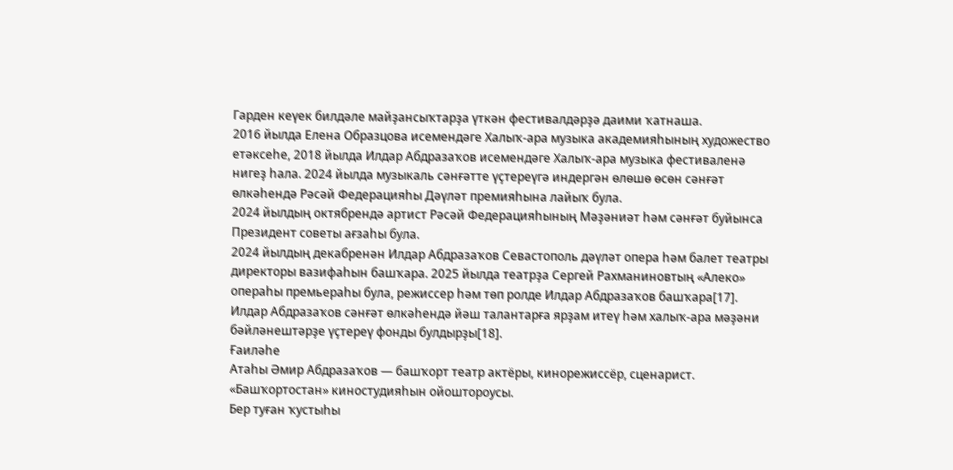Гарден кеүек билдәле майҙансыҡтарҙа үткән фестивалдәрҙә даими ҡатнаша.
2016 йылда Елена Образцова исемендәге Халыҡ-ара музыка академияһының художество етәксеһе, 2018 йылда Илдар Абдразаҡов исемендәге Халыҡ-ара музыка фестиваленә нигеҙ һала. 2024 йылда музыкаль сәнғәтте үҫтереүгә индергән өлөшө өсөн сәнғәт өлкәһендә Рәсәй Федерацияһы Дәүләт премияһына лайыҡ була.
2024 йылдың октябрендә артист Рәсәй Федерацияһының Мәҙәниәт һәм сәнғәт буйынса Президент советы ағзаһы була.
2024 йылдың декабренән Илдар Абдразаҡов Севастополь дәүләт опера һәм балет театры директоры вазифаһын башҡара. 2025 йылда театрҙа Сергей Рахманиновтың «Алеко» операһы премьераһы була, режиссер һәм төп ролде Илдар Абдразаҡов башҡара[17].
Илдар Абдразаҡов сәнғәт өлкәһендә йәш талантарға ярҙам итеү һәм халыҡ-ара мәҙәни бәйләнештәрҙе үҫтереү фонды булдырҙы[18].
Ғаиләһе
Атаһы Әмир Абдразаҡов — башҡорт театр актёры, кинорежиссёр, сценарист. «Башҡортостан» киностудияһын ойоштороусы.
Бер туған ҡустыһы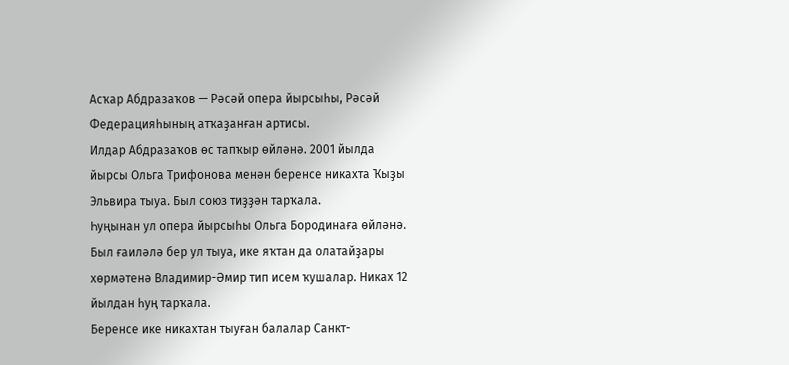Асҡар Абдразаҡов — Рәсәй опера йырсыһы, Рәсәй Федерацияһының атҡаҙанған артисы.
Илдар Абдразаҡов өс тапҡыр өйләнә. 2001 йылда йырсы Ольга Трифонова менән беренсе никахта Ҡыҙы Эльвира тыуа. Был союз тиҙҙән тарҡала.
Һуңынан ул опера йырсыһы Ольга Бородинаға өйләнә. Был ғаиләлә бер ул тыуа, ике яҡтан да олатайҙары хөрмәтенә Владимир-Әмир тип исем ҡушалар. Никах 12 йылдан һуң тарҡала.
Беренсе ике никахтан тыуған балалар Санкт-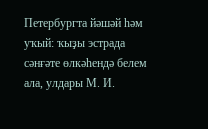Петербургта йәшәй һәм уҡый: ҡыҙы эстрада сәнғәте өлкәһендә белем ала, улдары М. И.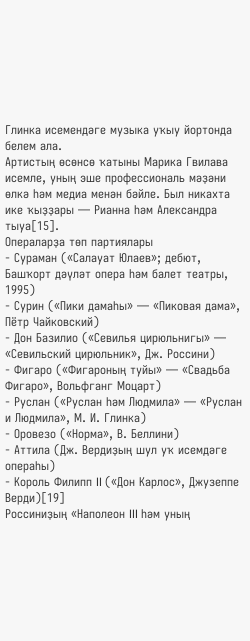Глинка исемендәге музыка уҡыу йортонда белем ала.
Артистың өсөнсө ҡатыны Марика Гвилава исемле, уның эше профессиональ мәҙәни өлкә һәм медиа менән бәйле. Был никахта ике ҡыҙҙары — Рианна һәм Александра тыуа[15].
Операларҙа төп партиялары
- Сураман («Салауат Юлаев»; дебют, Башҡорт дәүләт опера һәм балет театры, 1995)
- Сурин («Пики дамаһы» — «Пиковая дама», Пётр Чайковский)
- Дон Базилио («Севилья цирюльнигы» — «Севильский цирюльник», Дж. Россини)
- Фигаро («Фигароның туйы» — «Свадьба Фигаро», Вольфганг Моцарт)
- Руслан («Руслан һәм Людмила» — «Руслан и Людмила», М. И. Глинка)
- Оровезо («Норма», В. Беллини)
- Аттила (Дж. Вердиҙың шул уҡ исемдәге операһы)
- Король Филипп II («Дон Карлос», Джузеппе Верди)[19]
Россиниҙың «Наполеон III һәм уның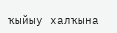ҡыйыу халҡына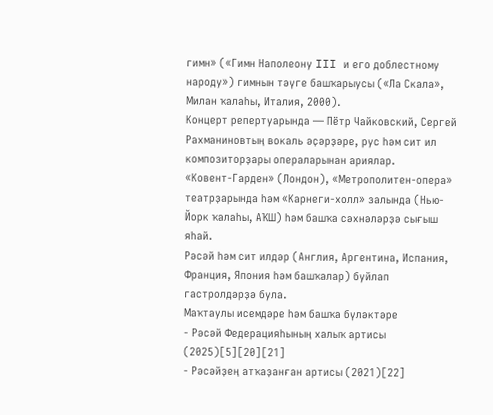гимн» («Гимн Наполеону III и его доблестному народу») гимнын тәүге башҡарыусы («Ла Скала», Милан ҡалаһы, Италия, 2000).
Концерт репертуарында — Пётр Чайковский, Сергей Рахманиновтың вокаль әҫәрҙәре, рус һәм сит ил композиторҙары операларынан ариялар. «Ковент‑Гарден» (Лондон), «Метрополитен‑опера» театрҙарында һәм «Карнеги‑холл» залында (Нью-Йорк ҡалаһы, АҠШ) һәм башҡа сәхнәләрҙә сығыш яһай.
Рәсәй һәм сит илдәр (Англия, Аргентина, Испания, Франция, Япония һәм башҡалар) буйлап гастролдәрҙә була.
Маҡтаулы исемдәре һәм башҡа бүләктәре
- Рәсәй Федерацияһының халыҡ артисы (2025)[5][20][21]
- Рәсәйҙең атҡаҙанған артисы (2021)[22]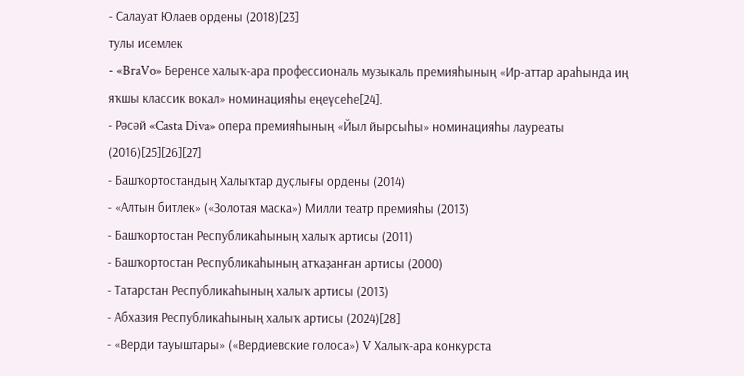- Салауат Юлаев ордены (2018)[23]
тулы исемлек
- «BraVo» Беренсе халыҡ-ара профессиональ музыкаль премияһының «Ир-аттар араһында иң яҡшы классик вокал» номинацияһы еңеүсеһе[24].
- Рәсәй «Casta Diva» опера премияһының «Йыл йырсыһы» номинацияһы лауреаты (2016)[25][26][27]
- Башҡортостандың Халыҡтар дуҫлығы ордены (2014)
- «Алтын битлек» («Золотая маска») Милли театр премияһы (2013)
- Башҡортостан Республикаһының халыҡ артисы (2011)
- Башҡортостан Республикаһының атҡаҙанған артисы (2000)
- Татарстан Республикаһының халыҡ артисы (2013)
- Абхазия Республикаһының халыҡ артисы (2024)[28]
- «Верди тауыштары» («Вердиевские голоса») V Халыҡ-ара конкурста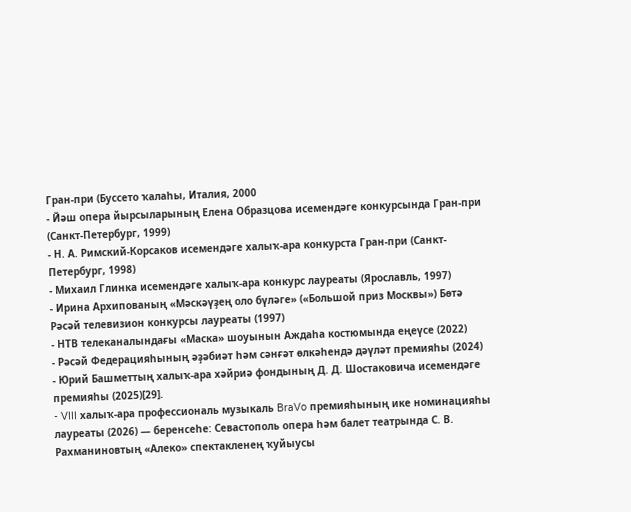Гран-при (Буссето ҡалаһы, Италия, 2000
- Йәш опера йырсыларының Елена Образцова исемендәге конкурсында Гран-при (Санкт‑Петербург, 1999)
- Н. А. Римский‑Корсаков исемендәге халыҡ-ара конкурста Гран-при (Санкт-Петербург, 1998)
- Михаил Глинка исемендәге халыҡ-ара конкурс лауреаты (Ярославль, 1997)
- Ирина Архипованың «Мәскәүҙең оло бүләге» («Большой приз Москвы») Бөтә Рәсәй телевизион конкурсы лауреаты (1997)
- НТВ телеканалындағы «Маска» шоуынын Аждаһа костюмында еңеүсе (2022)
- Рәсәй Федерацияһының әҙәбиәт һәм сәнғәт өлкәһендә дәүләт премияһы (2024)
- Юрий Башметтың халыҡ-ара хәйриә фондының Д. Д. Шостаковича исемендәге премияһы (2025)[29].
- VIII халыҡ-ара профессиональ музыкаль BraVo премияһының ике номинацияһы лауреаты (2026) — беренсеһе: Севастополь опера һәм балет театрында С. В. Рахманиновтың «Алеко» спектакленең ҡуйыусы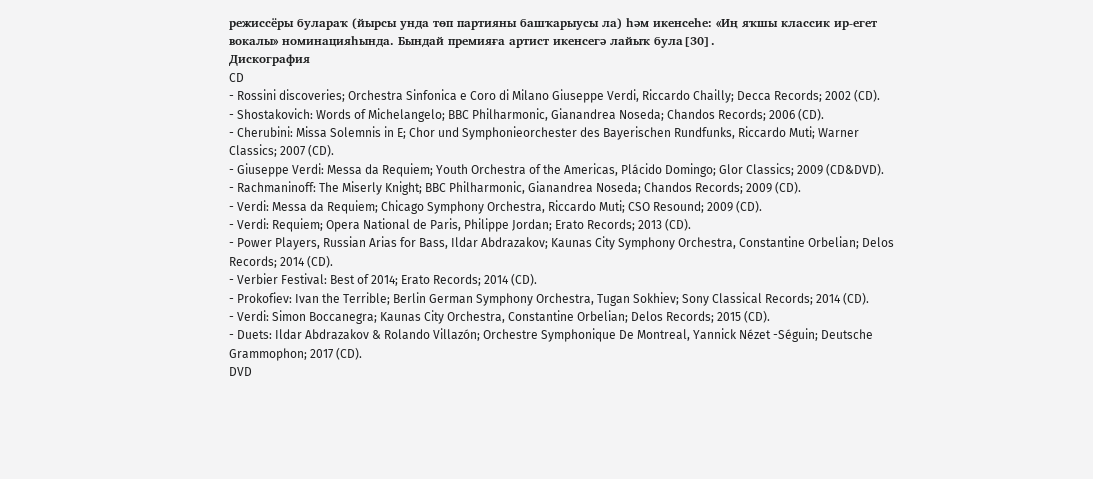режиссёры булараҡ (йырсы унда төп партияны башҡарыусы ла) һәм икенсеһе: «Иң яҡшы классик ир-егет вокалы» номинацияһында. Бындай премияға артист икенсегә лайыҡ була[30].
Дискография
CD
- Rossini discoveries; Orchestra Sinfonica e Coro di Milano Giuseppe Verdi, Riccardo Chailly; Decca Records; 2002 (CD).
- Shostakovich: Words of Michelangelo; BBC Philharmonic, Gianandrea Noseda; Chandos Records; 2006 (CD).
- Cherubini: Missa Solemnis in E; Chor und Symphonieorchester des Bayerischen Rundfunks, Riccardo Muti; Warner Classics; 2007 (CD).
- Giuseppe Verdi: Messa da Requiem; Youth Orchestra of the Americas, Plácido Domingo; Glor Classics; 2009 (CD&DVD).
- Rachmaninoff: The Miserly Knight; BBC Philharmonic, Gianandrea Noseda; Chandos Records; 2009 (CD).
- Verdi: Messa da Requiem; Chicago Symphony Orchestra, Riccardo Muti; CSO Resound; 2009 (CD).
- Verdi: Requiem; Opera National de Paris, Philippe Jordan; Erato Records; 2013 (CD).
- Power Players, Russian Arias for Bass, Ildar Abdrazakov; Kaunas City Symphony Orchestra, Constantine Orbelian; Delos Records; 2014 (CD).
- Verbier Festival: Best of 2014; Erato Records; 2014 (CD).
- Prokofiev: Ivan the Terrible; Berlin German Symphony Orchestra, Tugan Sokhiev; Sony Classical Records; 2014 (CD).
- Verdi: Simon Boccanegra; Kaunas City Orchestra, Constantine Orbelian; Delos Records; 2015 (CD).
- Duets: Ildar Abdrazakov & Rolando Villazón; Orchestre Symphonique De Montreal, Yannick Nézet -Séguin; Deutsche Grammophon; 2017 (CD).
DVD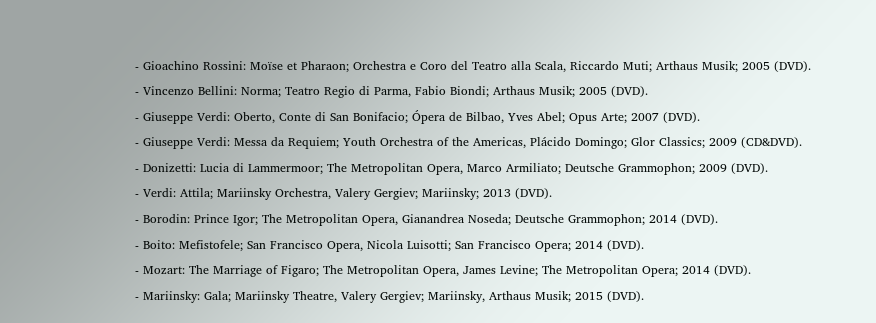- Gioachino Rossini: Moïse et Pharaon; Orchestra e Coro del Teatro alla Scala, Riccardo Muti; Arthaus Musik; 2005 (DVD).
- Vincenzo Bellini: Norma; Teatro Regio di Parma, Fabio Biondi; Arthaus Musik; 2005 (DVD).
- Giuseppe Verdi: Oberto, Conte di San Bonifacio; Ópera de Bilbao, Yves Abel; Opus Arte; 2007 (DVD).
- Giuseppe Verdi: Messa da Requiem; Youth Orchestra of the Americas, Plácido Domingo; Glor Classics; 2009 (CD&DVD).
- Donizetti: Lucia di Lammermoor; The Metropolitan Opera, Marco Armiliato; Deutsche Grammophon; 2009 (DVD).
- Verdi: Attila; Mariinsky Orchestra, Valery Gergiev; Mariinsky; 2013 (DVD).
- Borodin: Prince Igor; The Metropolitan Opera, Gianandrea Noseda; Deutsche Grammophon; 2014 (DVD).
- Boito: Mefistofele; San Francisco Opera, Nicola Luisotti; San Francisco Opera; 2014 (DVD).
- Mozart: The Marriage of Figaro; The Metropolitan Opera, James Levine; The Metropolitan Opera; 2014 (DVD).
- Mariinsky: Gala; Mariinsky Theatre, Valery Gergiev; Mariinsky, Arthaus Musik; 2015 (DVD).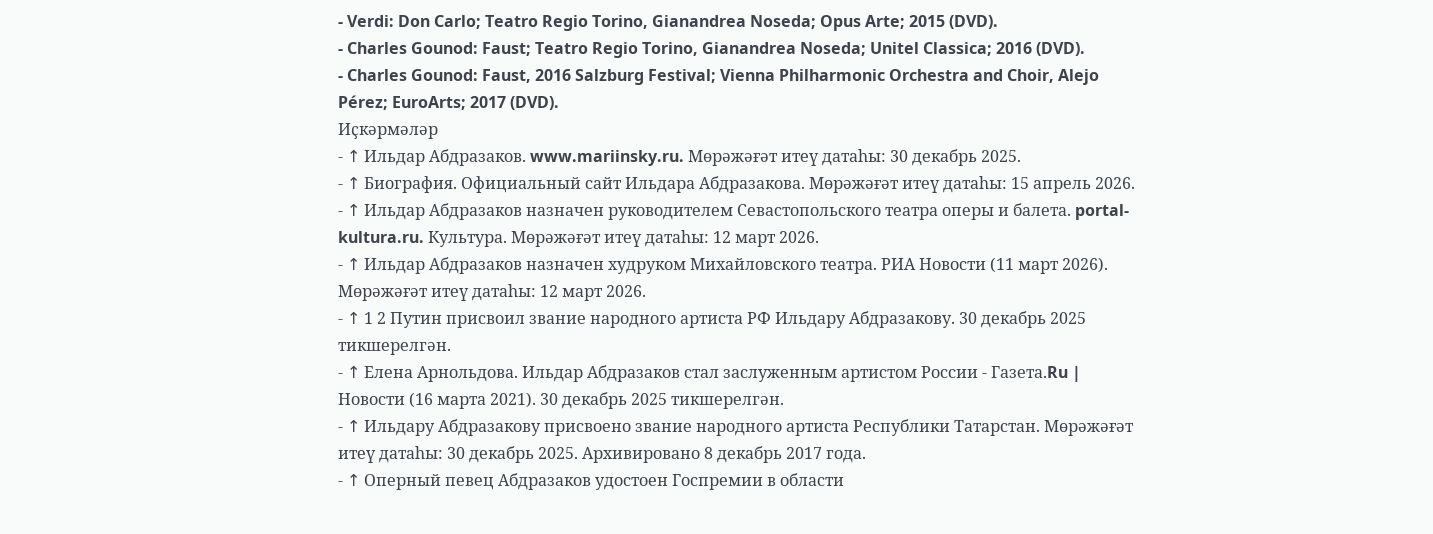- Verdi: Don Carlo; Teatro Regio Torino, Gianandrea Noseda; Opus Arte; 2015 (DVD).
- Charles Gounod: Faust; Teatro Regio Torino, Gianandrea Noseda; Unitel Classica; 2016 (DVD).
- Charles Gounod: Faust, 2016 Salzburg Festival; Vienna Philharmonic Orchestra and Choir, Alejo Pérez; EuroArts; 2017 (DVD).
Иҫкәрмәләр
- ↑ Ильдар Абдразаков. www.mariinsky.ru. Мөрәжәғәт итеү датаһы: 30 декабрь 2025.
- ↑ Биография. Официальный сайт Ильдара Абдразакова. Мөрәжәғәт итеү датаһы: 15 апрель 2026.
- ↑ Ильдар Абдразаков назначен руководителем Севастопольского театра оперы и балета. portal-kultura.ru. Культура. Мөрәжәғәт итеү датаһы: 12 март 2026.
- ↑ Ильдар Абдразаков назначен худруком Михайловского театра. РИА Новости (11 март 2026). Мөрәжәғәт итеү датаһы: 12 март 2026.
- ↑ 1 2 Путин присвоил звание народного артиста РФ Ильдару Абдразакову. 30 декабрь 2025 тикшерелгән.
- ↑ Елена Арнольдова. Ильдар Абдразаков стал заслуженным артистом России - Газета.Ru | Новости (16 марта 2021). 30 декабрь 2025 тикшерелгән.
- ↑ Ильдару Абдразакову присвоено звание народного артиста Республики Татарстан. Мөрәжәғәт итеү датаһы: 30 декабрь 2025. Архивировано 8 декабрь 2017 года.
- ↑ Оперный певец Абдразаков удостоен Госпремии в области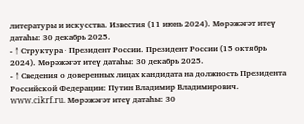литературы и искусства. Известия (11 июнь 2024). Мөрәжәғәт итеү датаһы: 30 декабрь 2025.
- ↑ Структура ∙ Президент России. Президент России (15 октябрь 2024). Мөрәжәғәт итеү датаһы: 30 декабрь 2025.
- ↑ Сведения о доверенных лицах кандидата на должность Президента Российской Федерации: Путин Владимир Владимирович. www.cikrf.ru. Мөрәжәғәт итеү датаһы: 30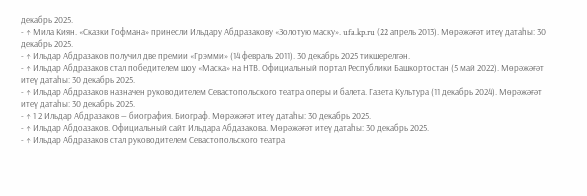декабрь 2025.
- ↑ Мила Киян. «Сказки Гофмана» принесли Ильдару Абдразакову «Золотую маску». ufa.kp.ru (22 апрель 2013). Мөрәжәғәт итеү датаһы: 30 декабрь 2025.
- ↑ Ильдар Абдразаков получил две премии «Грэмми» (14 февраль 2011). 30 декабрь 2025 тикшерелгән.
- ↑ Ильдар Абдразаков стал победителем шоу «Маска» на НТВ. Официальный портал Республики Башкортостан (5 май 2022). Мөрәжәғәт итеү датаһы: 30 декабрь 2025.
- ↑ Ильдар Абдразаков назначен руководителем Севастопольского театра оперы и балета. Газета Культура (11 декабрь 2024). Мөрәжәғәт итеү датаһы: 30 декабрь 2025.
- ↑ 1 2 Ильдар Абдразаков — биография. Биограф. Мөрәжәғәт итеү датаһы: 30 декабрь 2025.
- ↑ Ильдар Абдоазаков. Официальный сайт Ильдара Абдазакова. Мөрәжәғәт итеү датаһы: 30 декабрь 2025.
- ↑ Ильдар Абдразаков стал руководителем Севастопольского театра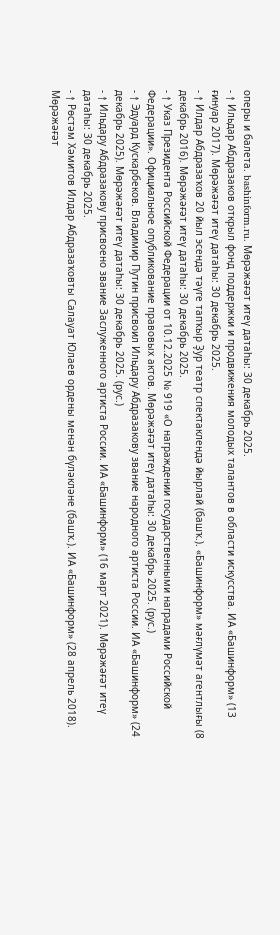оперы и балета. bashinform.ru. Мөрәжәғәт итеү датаһы: 30 декабрь 2025.
- ↑ Ильдар Абдразаков открыл фонд поддержки и продвижения молодых талантов в области искусства. ИА «Башинформ» (13 ғинуар 2017). Мөрәжәғәт итеү датаһы: 30 декабрь 2025.
- ↑ Илдар Абдразаҡов 20 йыл эсендә тәүге тапҡыр Ҙур театр спектаклендә йырлай (башҡ.). «Башинформ» мәғлүмәт агентлығы (8 декабрь 2016). Мөрәжәғәт итеү датаһы: 30 декабрь 2025.
- ↑ Указ Президента Российской Федерации от 10.12.2025 № 919 «О награждении государственными наградами Российской Федерации». Официальное опубликование правовых актов. Мөрәжәғәт итеү датаһы: 30 декабрь 2025. (рус.)
- ↑ Эдуард Кускарбеков. Владимир Путин присвоил Ильдару Абдразакову звание народного артиста России. ИА «Башинформ» (24 декабрь 2025). Мөрәжәғәт итеү датаһы: 30 декабрь 2025. (рус.)
- ↑ Ильдару Абдразакову присвоено звание Заслуженного артиста России. ИА «Башинформ» (16 март 2021). Мөрәжәғәт итеү датаһы: 30 декабрь 2025.
- ↑ Рөстәм Хәмитов Илдар Абдразаҡовты Салауат Юлаев ордены менән бүләкләне (башҡ.). ИА «Башинформ» (28 апрель 2018). Мөрәжәғәт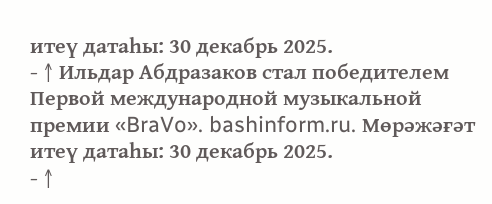итеү датаһы: 30 декабрь 2025.
- ↑ Ильдар Абдразаков стал победителем Первой международной музыкальной премии «BraVo». bashinform.ru. Мөрәжәғәт итеү датаһы: 30 декабрь 2025.
- ↑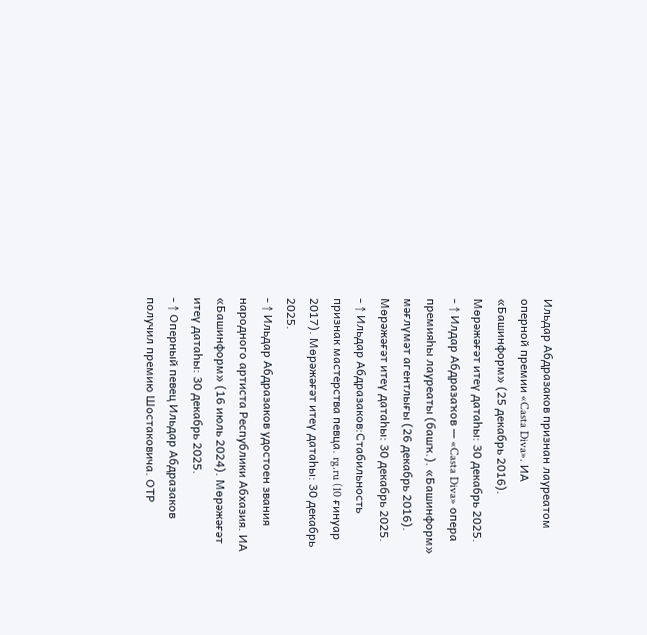Ильдар Абдразаков признан лауреатом оперной премии «Casta Diva». ИА «Башинформ» (25 декабрь 2016). Мөрәжәғәт итеү датаһы: 30 декабрь 2025.
- ↑ Илдар Абдразаҡов — «Casta Diva» опера премияһы лауреаты (башҡ.). «Башинформ» мәғлүмәт агентлығы (26 декабрь 2016). Мөрәжәғәт итеү датаһы: 30 декабрь 2025.
- ↑ Ильдар Абдразаков:Стабильность признак мастерства певца. rg.ru (10 ғинуар 2017). Мөрәжәғәт итеү датаһы: 30 декабрь 2025.
- ↑ Ильдар Абдразаков удостоен звания народного артиста Республики Абхазия. ИА «Башинформ» (16 июль 2024). Мөрәжәғәт итеү датаһы: 30 декабрь 2025.
- ↑ Оперный певец Ильдар Абдразаков получил премию Шостаковича. ОТР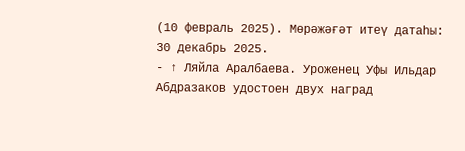(10 февраль 2025). Мөрәжәғәт итеү датаһы: 30 декабрь 2025.
- ↑ Ляйла Аралбаева. Уроженец Уфы Ильдар Абдразаков удостоен двух наград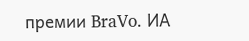премии BraVo. ИА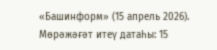«Башинформ» (15 апрель 2026). Мөрәжәғәт итеү датаһы: 15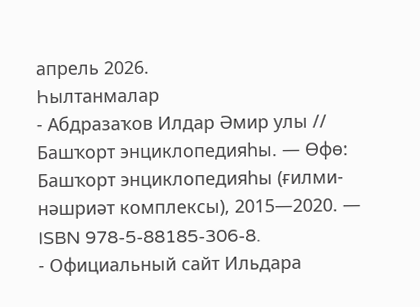апрель 2026.
Һылтанмалар
- Абдразаҡов Илдар Әмир улы // Башҡорт энциклопедияһы. — Өфө: Башҡорт энциклопедияһы (ғилми-нәшриәт комплексы), 2015—2020. — ISBN 978-5-88185-306-8.
- Официальный сайт Ильдара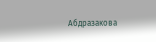Абдразакова